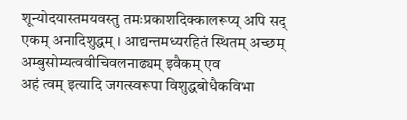शून्योदयास्तमयवस्तु तमःप्रकाशदिक्कालरूप्य् अपि सद् एकम् अनादिशुद्धम् । आद्यन्तमध्यरहितं स्थितम् अच्छम् अम्बुसोम्यत्ववीचिवलनाढ्यम् इवैकम् एव
अहं त्वम् इत्यादि जगत्स्वरूपा विशुद्धबोधैकविभा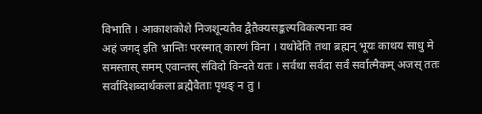विभाति । आकाशकोशे निजशून्यतैव द्वैतैक्यसङ्कल्पविकल्पनाः क्व
अहं जगद् इति भ्रान्तिः परस्मात् कारणं विना । यथोदेति तथा ब्रह्मन् भूयः काथय साधु मे
समस्तास् समम् एवान्तस् संविदो विन्दते यतः । सर्वथा सर्वदा सर्वं सर्वात्मैकम् अजस् ततः
सर्वादिशब्दार्थकला ब्रह्मैवैताः पृथङ् न तु ।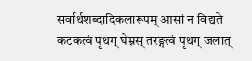सर्वार्थशब्दादिकलारूपम् आसां न विद्यते
कटकत्वं पृथग् घेम्नस् तरङ्गत्वं पृथग् जलात्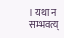। यथा न सम्भवत्य्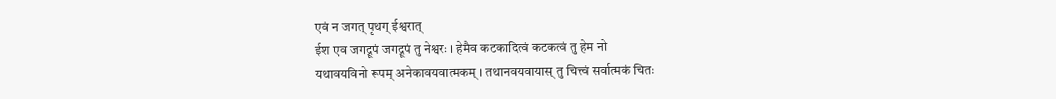एवं न जगत् पृथग् ईश्वरात्
ईश एव जगद्रूपं जगद्रूपं तु नेश्वरः । हेमैव कटकादित्वं कटकत्वं तु हेम नो
यथावयविनो रूपम् अनेकावयवात्मकम् । तथानवयवायास् तु चित्त्वं सर्वात्मकं चितः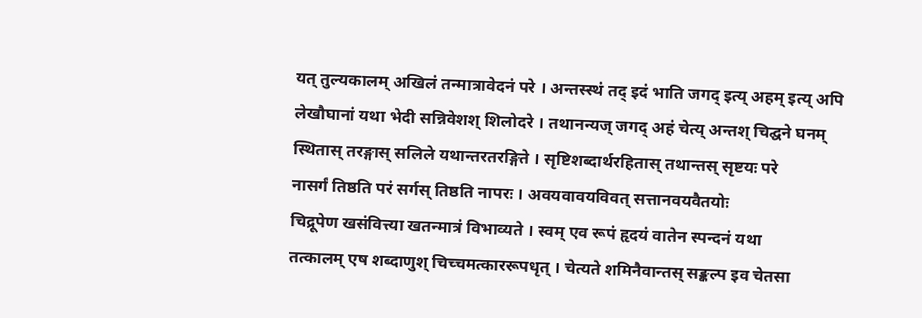यत् तुल्यकालम् अखिलं तन्मात्रावेदनं परे । अन्तस्स्थं तद् इदं भाति जगद् इत्य् अहम् इत्य् अपि
लेखौघानां यथा भेदी सन्निवेशश् शिलोदरे । तथानन्यज् जगद् अहं चेत्य् अन्तश् चिद्घने घनम्
स्थितास् तरङ्गास् सलिले यथान्तरतरङ्गिते । सृष्टिशब्दार्थरहितास् तथान्तस् सृष्टयः परे
नासर्गं तिष्ठति परं सर्गस् तिष्ठति नापरः । अवयवावयविवत् सत्तानवयवैतयोः
चिद्रूपेण खसंवित्त्या खतन्मात्रं विभाव्यते । स्वम् एव रूपं हृदयं वातेन स्पन्दनं यथा
तत्कालम् एष शब्दाणुश् चिच्चमत्काररूपधृत् । चेत्यते शमिनैवान्तस् सङ्कल्प इव चेतसा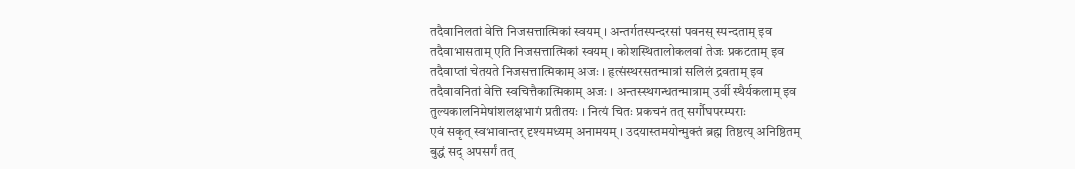तदैवानिलतां वेत्ति निजसत्तात्मिकां स्वयम् । अन्तर्गतस्पन्दरसां पवनस् स्पन्दताम् इव
तदैवाभासताम् एति निजसत्तात्मिकां स्वयम् । कोशस्थितालोकलवां तेजः प्रकटताम् इव
तदैवाप्तां चेतयते निजसत्तात्मिकाम् अजः । हृत्संस्थरसतन्मात्रां सलिलं द्रवताम् इव
तदैवावनितां वेत्ति स्वचित्तैकात्मिकाम् अजः । अन्तस्स्थगन्धतन्मात्राम् उर्वी स्थैर्यकलाम् इव
तुल्यकालनिमेषांशलक्षभागं प्रतीतयः । नित्यं चितः प्रकचनं तत् सर्गौघपरम्पराः
एवं सकृत् स्वभावान्तर् दृश्यमध्यम् अनामयम् । उदयास्तमयोन्मुक्तं ब्रह्म तिष्ठत्य् अनिष्ठितम्
बुद्धं सद् अपसर्गं तत्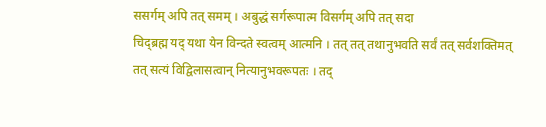ससर्गम् अपि तत् समम् । अबुद्धं सर्गरूपात्म विसर्गम् अपि तत् सदा
चिद्ब्रह्म यद् यथा येन विन्दते स्वत्वम् आत्मनि । तत् तत् तथानुभवति सर्वं तत् सर्वशक्तिमत्
तत् सत्यं विद्विलासत्वान् नित्यानुभवरूपतः । तद्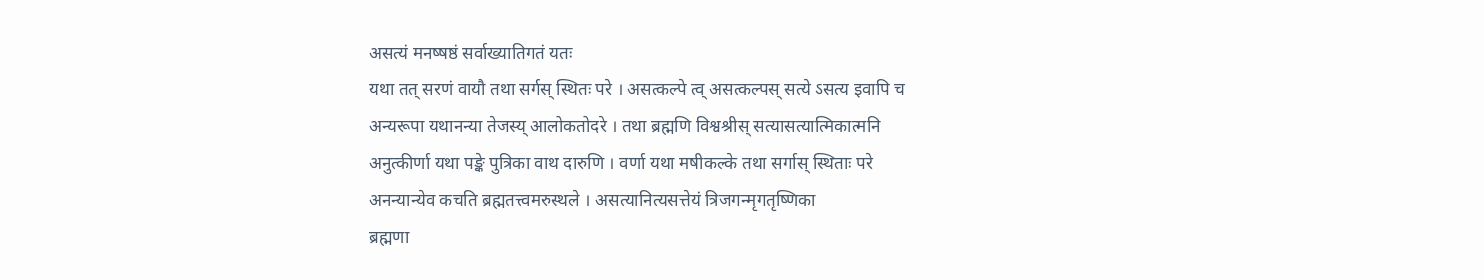असत्यं मनष्षष्ठं सर्वाख्यातिगतं यतः
यथा तत् सरणं वायौ तथा सर्गस् स्थितः परे । असत्कल्पे त्व् असत्कल्पस् सत्ये ऽसत्य इवापि च
अन्यरूपा यथानन्या तेजस्य् आलोकतोदरे । तथा ब्रह्मणि विश्वश्रीस् सत्यासत्यात्मिकात्मनि
अनुत्कीर्णा यथा पङ्के पुत्रिका वाथ दारुणि । वर्णा यथा मषीकल्के तथा सर्गास् स्थिताः परे
अनन्यान्येव कचति ब्रह्मतत्त्वमरुस्थले । असत्यानित्यसत्तेयं त्रिजगन्मृगतृष्णिका
ब्रह्मणा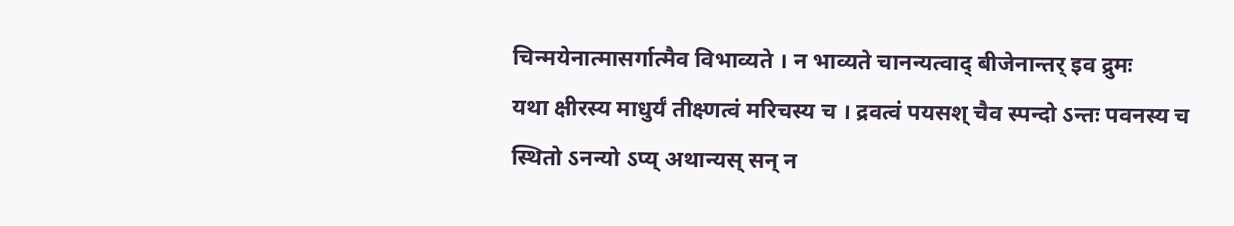चिन्मयेनात्मासर्गात्मैव विभाव्यते । न भाव्यते चानन्यत्वाद् बीजेनान्तर् इव द्रुमः
यथा क्षीरस्य माधुर्यं तीक्ष्णत्वं मरिचस्य च । द्रवत्वं पयसश् चैव स्पन्दो ऽन्तः पवनस्य च
स्थितो ऽनन्यो ऽप्य् अथान्यस् सन् न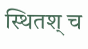स्थितश् च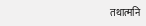तथात्मनि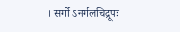। सर्गो ऽनर्गलचिद्रूपः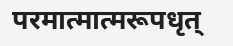परमात्मात्मरूपधृत्